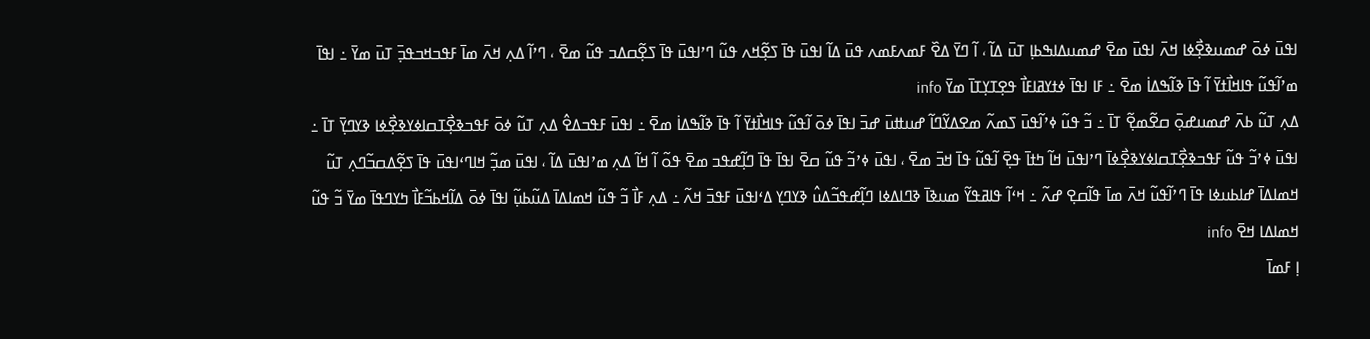ߊߟߎ߫ ߦߋ߫ ߝߘߎߢߐ߲߯ߦߊ ߞߍ߫ ߊߟߎ߫ ߘߐ߫ ߝߘߎߡߊߒߕߊ߲ ߠߎ߫ ߡߊ߬ ، ߊ߬ ߣߌ߫ ߡߐ߰ ߓߘߍߓߘߍ ߟߎ߫ ߡߊ߬ ߊߟߎ߫ ߟߊ߫ ߖߐ߲߬ߞߍ ߟߎ߬ ߣߴߊߟߎ߫ ߟߊ߫ ߖߐ߲߬ߛߡߏ ߟߎ߬ ߘߐ߫ ، ߣߴߊ߬ ߡߍ߲ ߞߍ߫ ߘߊ߫ ߓߟߏߞߏߟߏ߲߫ ߠߎ߫ ߘߌ߫ ߸ ߊߟߊ߫ ߘߴߊ߬ߟߎ߬ ߟߊߞߊ߯ߙߌ߫ ߊ߬ ߟߊ߫ ߢߊ߬ߒߡߊ߭ ߘߐ߫ ߸ ߓߊ ߊߟߊ߫ ߦߙߌߥߊߓߊ߯ ߟߐ߲ߠߌ߲ߠߊ߫ ߘߌ߫ info
ߡߍ߲ ߠߎ߬ ߕߍ߫ ߝߘߎߝߋ߲߫ ߛߐ߬ߘߐ߲߬ ߠߊ߫ ߸ ߏ߬ ߟߎ߬ ߦߴߊ߬ߟߎ߫ ߖߘߍ߬ ߘߐߡߌ߬ߣߊ߬ ߝߎߚߎ߫ ߝߏ߫ ߊߟߊ߫ ߦߋ߫ ߊ߬ߟߎ߬ ߟߊߞߊ߯ߙߌ߫ ߊ߬ ߟߊ߫ ߢߊ߬ߒߡߊ߭ ߘߐ߫ ߸ ߊߟߎ߫ ߓߟߏߡߐ߮ ߡߍ߲ ߠߎ߬ ߦߋ߫ ߓߟߏߢߐ߲߯ߠߛߊߦߌߢߐ߲߯ߦߊ ߢߌߣߌ߲߫ ߠߊ߫ ߸ ߊߟߎ߫ ߦߴߏ߬ ߟߎ߬ ߓߟߏߢߐ߲߯ߠߛߊߦߌߢߐ߲߯ߦߊ߫ ߣߴߊߟߎ߫ ߞߊ߬ ߤߙߊ߫ ߟߐ߲߫ ߊ߬ߟߎ߬ ߟߊ߫ ߞߏ߫ ߘߐ߫ ، ߊߟߎ߫ ߦߴߏ߬ ߟߎ߬ ߛߐ߫ ߊߟߊ߫ ߟߊ߫ ߣߊ߲߬ߝߟߏ ߘߐ߫ ߟߋ߬ ߊ߬ ߞߊ߬ ߡߍ߲ ߘߴߊߟߎ߫ ߡߊ߬ ، ߊߟߎ߫ ߘߏ߲߬ ߞߊߣߵߊߟߎ߫ ߟߊ߫ ߖߐ߲߬ߡߛߏ߬ߣߍ߲ ߠߎ߬ ߞߘߊߡߊ߫ ߝߊߕߎߦߊ ߟߊ߫ ߣߴߊ߬ߟߎ߬ ߞߍ߫ ߘߊ߫ ߟߊ߬ߛߐ߲ ߝߍ߬ ߸ ߞߵߊ߬ ߟߊߥߟߌ߬ ߘߎߢߊ߫ ߢߣߊߡߦߊ ߣߊ߲߬ߝߟߏ߬ߡߎ߮ ߢߌߣߌ߲ ߡߵߊߟߎ߫ ߓߟߏ߫ ߞߍ߬ ߸ ߡߍ߲ ߓߊ߯ ߏ߬ ߟߎ߬ ߞߘߊߡߊ߫ ߡߎ߬ߕߎ߲߬ ߊߟߊ߫ ߦߋ߫ ߡߊ߬ߞߕߏ߬ߓߊ߯ ߤߌߣߟߊ߫ ߘߌ߫ ߏ߬ ߟߎ߬ ߞߘߊߡߊ ߞߐ߫ info
ߊ߲ ߓߘߊ߫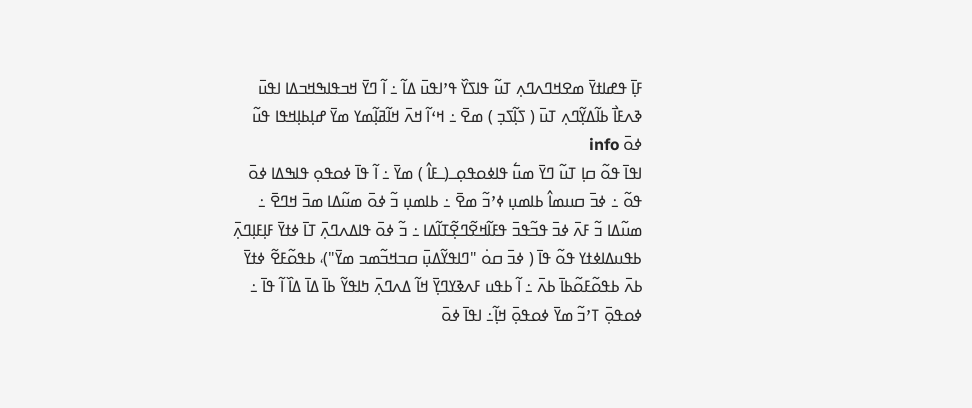ߓߊ߲߫ ߟߝߊߙߌ߫ ߘߐߞߣߍߣߍ߲ ߠߎ߬ ߟߊߖߌ߰ ߟߴߊߟߎ߫ ߡߊ߬ ߸ ߊ߬ ߣߌ߫ ߞߏߟߊߒߞߏߡߊ ߊߟߎ߫ ߢߍߓߊ߯ ߕߊ߬ߡߌ߲߬ߣߍ߲ ߠߎ߫ ( ߖߊ߲߬ߖߏ߲ ) ߘߐ߫ ߸ ߞߵߊ߬ ߞߍ߫ ߞߊ߬ߥߊ߲߬ߘߌ ߘߌ߫ ߝߊ߲ߕߊ߲ߞߟߊ ߟߎ߬ ߦߋ߫ info
ߊߟߊ߫ ߟߋ߬ ߛߊ߲ ߠߎ߬ ߣߌ߫ ߘߎ߱ ߟߊߦߋߟߋ߲ߺ(ߺߓߊ߮ ) ߘߌ߫ ߸ ߊ߬ ߟߊ߫ ߦߋߟߋ߲ ߟߊߒߡߊ ߦߋ߫ ߟߋ߬ ߸ ߦߏ߫ ߛߎߘߊ߮ ߕߊߘߎ߲ ߦߴߏ߬ ߘߐ߫ ߸ ߕߊߘߎ߲ ߏ߬ ߦߋ߫ ߘߎ߬ߡߊ ߘߏ߫ ߞߣߐ߫ ߸ ߘߎ߬ߡߊ ߏ߬ ߓߍ߫ ߦߏ߫ ߟߏ߬ߟߏ߫ ߟߓߊ߬ߞߐ߬ߣߐ߲߬ߠߊ߬ߡߊ ߸ ߏ߬ ߦߋ߫ ߟߊߡߍߣߍ߲߫ ߠߊ߫ ߦߙߌ߫ ߓߊ߲ߓߊ߲ߣߍ߲߫ ߕߟߎߡߊߦߙߌ ߟߋ߬ ߟߊ߫ ( ߦߏ߫ ߛߋ߭ "ߣߊߟߌ߬ߡߎ߲߫ ߛߏߞߏ߬ߘߏ ߘߌ߫")، ߕߟߋ߬ߓߐ߬ ߦߙߌ߫ ߕߍ߫ ߕߟߋ߬ߓߋ߬ߕߊ߫ ߕߍ߫ ߸ ߊ߬ ߕߟߎ ߓߍߢߌߣߌ߲߫ ߞߊ߬ ߡߍߣߍ߲߫ ߤߊߟߌ߬ ߕߊ߫ ߡߊ߫ ߡߊ߰ ߊ߬ ߟߊ߫ ߸ ߦߋߟߋ߲߫ ߠߴߏ߬ ߘߌ߫ ߦߋߟߋ߲߫ ߞߊ߲߬߸ ߊߟߊ߫ ߦߋ߫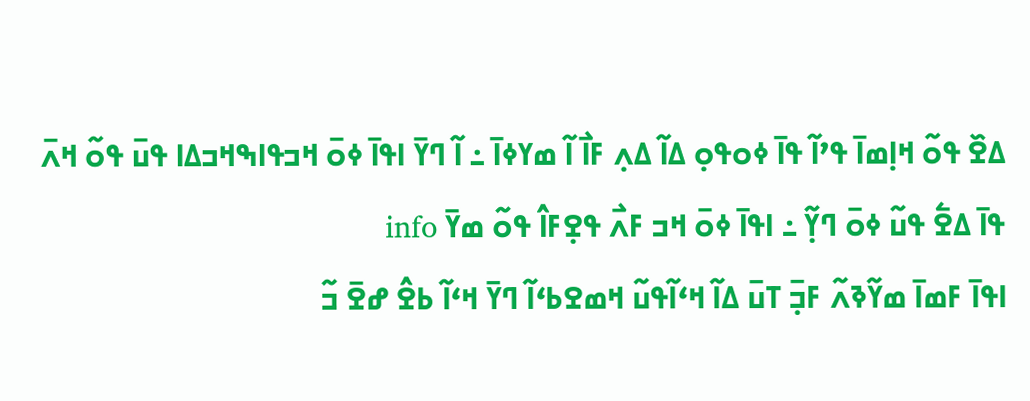ߡߐ߰ ߟߋ߬ ߞߊ߲ߘߊ߫ ߟߴߊ߬ ߟߊ߫ ߦߋߟߋ߲ ߡߊ߬ ߡߍ߲ ߓߊ߯ ߊ߬ ߘߌߦߊ߫ ߸ ߊ߬ ߣߌ߫ ߊߟߊ߫ ߦߋ߫ ߞߏߟߊߒߞߏߡߊ ߟߎ߫ ߟߋ߬ ߞߍ߫ ߟߊ߫ ߡߐ߱ ߟߎ߬ ߦߋ߫ ߣߌ߲߬ ߸ ߊߟߊ߫ ߦߋ߫ ߞߏ ߓߍ߯ ߟߐ߲ߓߊ߮ ߟߋ߬ ߘߌ߫ info
ߊߟߊ߫ ߓߘߊ߫ ߘߌ߬ߢߍ߬ ߓߏ߲߫ ߠߎ߫ ߡߊ߬ ߞߵߊ߬ߟߎ߬ ߞߘߐߕߵߊ߬ ߣߌ߫ ߞߵߊ߬ ߕߐ߮ ߝߐ߫ ߏ߬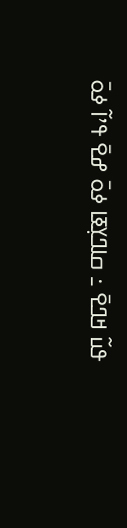ߟߎ߬ ߞߣߐ߫ ߸ ߛߊߣߌ߲ߧߊ ߦߋ߫ ߝߐ߫ ߟߴߊ߬ ߦߋ߫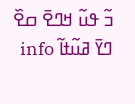ߏ߬ ߟߎ߬ ߞߣߐ߫ ߛߐ߰ ߣߌ߫ ߥߎ߬ߙߊ߬ info